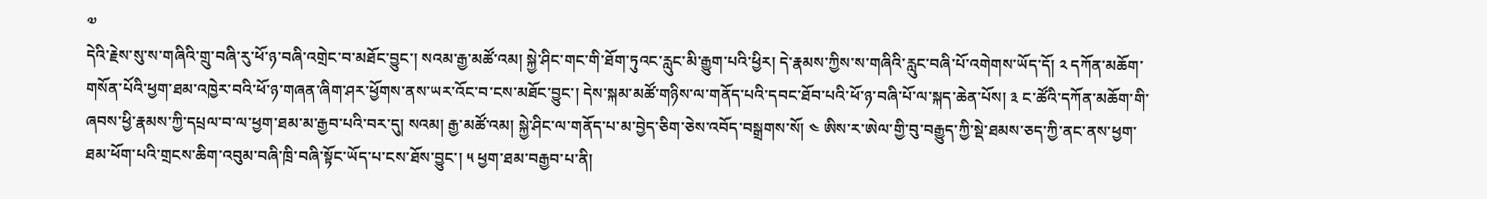༧
དེའི་རྗེས་སུ་ས་གཞིའི་གྲུ་བཞི་རུ་ཕོ་ཉ་བཞི་འགྲེང་བ་མཐོང་བྱུང་། སའམ་རྒྱ་མཚོ་འམ། སྐྱེ་ཤིང་གང་གི་ཐོག་ཏུའང་རླུང་མི་རྒྱུག་པའི་ཕྱིར། དེ་རྣམས་ཀྱིས་ས་གཞིའི་རླུང་བཞི་པོ་འགེགས་ཡོད་དོ། ༢ དཀོན་མཆོག་གསོན་པོའི་ཕྱག་ཐམ་འཁྱེར་བའི་ཕོ་ཉ་གཞན་ཞིག་ཤར་ཕྱོགས་ནས་ཡར་འོང་བ་ངས་མཐོང་བྱུང་། དེས་སྐམ་མཚོ་གཉིས་ལ་གནོད་པའི་དབང་ཐོབ་པའི་ཕོ་ཉ་བཞི་པོ་ལ་སྐད་ཆེན་པོས། ༣ ང་ཚོའི་དཀོན་མཆོག་གི་ཞབས་ཕྱི་རྣམས་ཀྱི་དཔྲལ་བ་ལ་ཕྱག་ཐམ་མ་རྒྱབ་པའི་བར་དུ། སའམ། རྒྱ་མཚོ་འམ། སྐྱེ་ཤིང་ལ་གནོད་པ་མ་བྱེད་ཅིག་ཅེས་འབོད་བསྒྲགས་སོ། ༤ ཨིས་ར་ཨེལ་གྱི་བུ་བརྒྱུད་ཀྱི་སྡེ་ཐམས་ཅད་ཀྱི་ནང་ནས་ཕྱག་ཐམ་ཕོག་པའི་གྲངས་ཆིག་འབུམ་བཞི་ཁྲི་བཞི་སྟོང་ཡོད་པ་ངས་ཐོས་བྱུང་། ༥ ཕྱག་ཐམ་བརྒྱབ་པ་ནི།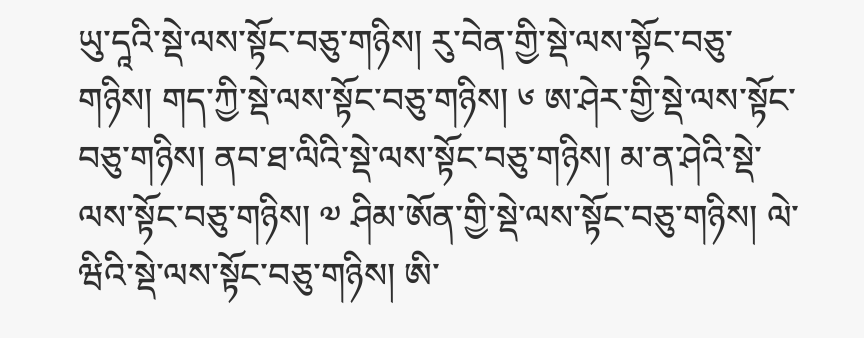ཡུ་དཱའི་སྡེ་ལས་སྟོང་བཅུ་གཉིས། རུ་བེན་གྱི་སྡེ་ལས་སྟོང་བཅུ་གཉིས། གད་ཀྱི་སྡེ་ལས་སྟོང་བཅུ་གཉིས། ༦ ཨ་ཤེར་གྱི་སྡེ་ལས་སྟོང་བཅུ་གཉིས། ནབ་ཐ་ལིའི་སྡེ་ལས་སྟོང་བཅུ་གཉིས། མ་ན་ཤེའི་སྡེ་ལས་སྟོང་བཅུ་གཉིས། ༧ ཤིམ་ཨོན་གྱི་སྡེ་ལས་སྟོང་བཅུ་གཉིས། ལེ་ཝིའི་སྡེ་ལས་སྟོང་བཅུ་གཉིས། ཨི་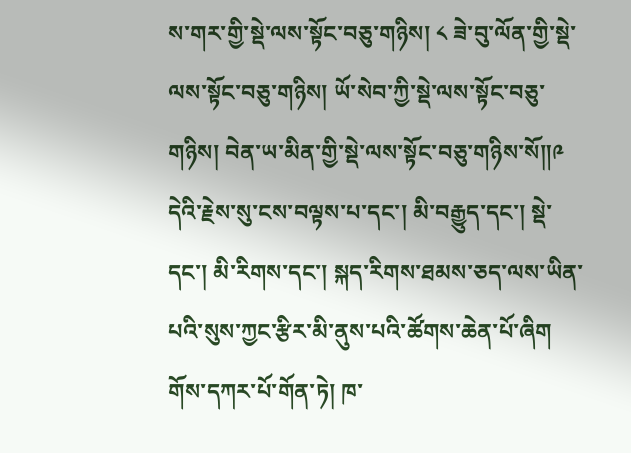ས་གར་གྱི་སྡེ་ལས་སྟོང་བཅུ་གཉིས། ༨ ཟེ་བུ་ལོན་གྱི་སྡེ་ལས་སྟོང་བཅུ་གཉིས། ཡོ་སེབ་ཀྱི་སྡེ་ལས་སྟོང་བཅུ་གཉིས། བེན་ཡ་མིན་གྱི་སྡེ་ལས་སྟོང་བཅུ་གཉིས་སོ༎༩ དེའི་རྗེས་སུ་ངས་བལྟས་པ་དང་། མི་བརྒྱུད་དང་། སྡེ་དང་། མི་རིགས་དང་། སྐད་རིགས་ཐམས་ཅད་ལས་ཡིན་པའི་སུས་ཀྱང་རྩིར་མི་ནུས་པའི་ཚོགས་ཆེན་པོ་ཞིག གོས་དཀར་པོ་གོན་ཏེ། ཁ་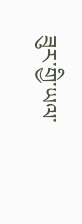ཟུར་གྱི་ཡལ་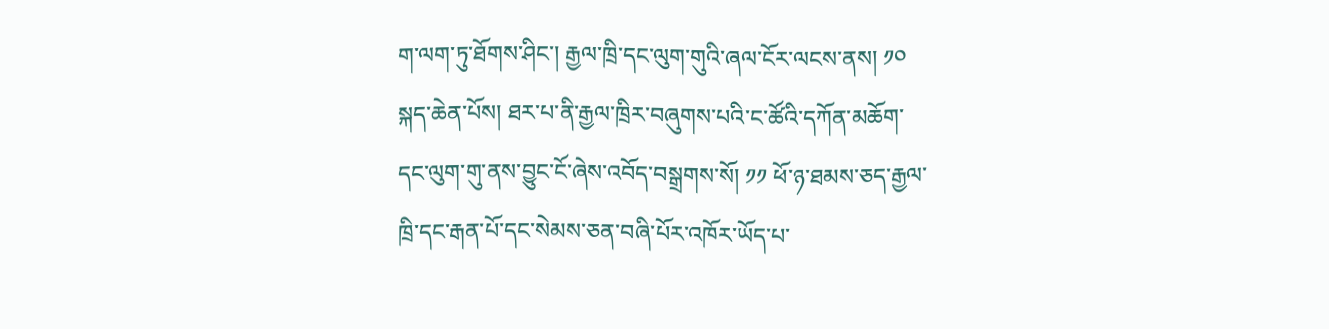ག་ལག་ཏུ་ཐོགས་ཤིང་། རྒྱལ་ཁྲི་དང་ལུག་གུའི་ཞལ་ངོར་ལངས་ནས། ༡༠ སྐད་ཆེན་པོས། ཐར་པ་ནི་རྒྱལ་ཁྲིར་བཞུགས་པའི་ང་ཚོའི་དཀོན་མཆོག་དང་ལུག་གུ་ནས་བྱུང་ངོ་ཞེས་འབོད་བསྒྲགས་སོ། ༡༡ ཕོ་ཉ་ཐམས་ཅད་རྒྱལ་ཁྲི་དང་རྒན་པོ་དང་སེམས་ཅན་བཞི་པོར་འཁོར་ཡོད་པ་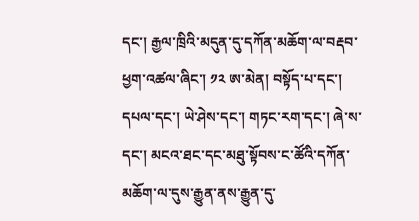དང་། རྒྱལ་ཁྲིའི་མདུན་དུ་དཀོན་མཆོག་ལ་བརྡབ་ཕྱག་འཚལ་ཞིང་། ༡༢ ཨ་མེན། བསྟོད་པ་དང་། དཔལ་དང་། ཡེ་ཤེས་དང་། གཏང་རག་དང་། ཞེ་ས་དང་། མངའ་ཐང་དང་མཐུ་སྟོབས་ང་ཚོའི་དཀོན་མཆོག་ལ་དུས་རྒྱུན་ནས་རྒྱུན་དུ་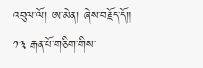འབུལ་ལོ། ཨ་མེན། ཞེས་བརྗོད་དོ༎
༡༣ རྒན་པོ་གཅིག་གིས་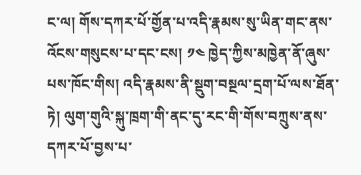ང་ལ། གོས་དཀར་པོ་གྱོན་པ་འདི་རྣམས་སུ་ཡིན་གང་ནས་འོངས་གསུངས་པ་དང་ངས། ༡༤ ཁྱེད་ཀྱིས་མཁྱེན་ནོ་ཞུས་པས་ཁོང་གིས། འདི་རྣམས་ནི་སྡུག་བསྔལ་དྲག་པོ་ལས་ཐོན་ཏེ། ལུག་གུའི་སྐུ་ཁྲག་གི་ནང་དུ་རང་གི་གོས་བཀྲུས་ནས་དཀར་པོ་བྱས་པ་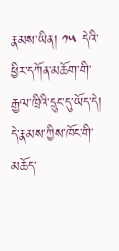རྣམས་ཡིན། ༡༥ དེའི་ཕྱིར་དཀོན་མཆོག་གི་རྒྱལ་ཁྲིའི་དྲུང་དུ་ཡོད་དེ། དེ་རྣམས་ཀྱིས་ཁོང་གི་མཆོད་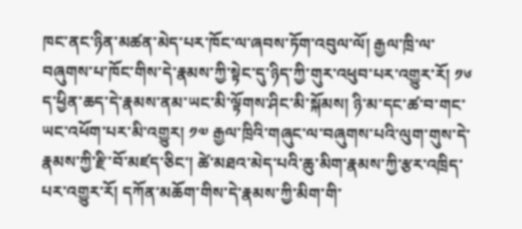ཁང་ནང་ཉིན་མཚན་མེད་པར་ཁོང་ལ་ཞབས་ཏོག་འབུལ་ལོ། རྒྱལ་ཁྲི་ལ་བཞུགས་པ་ཁོང་གིས་དེ་རྣམས་ཀྱི་སྟེང་དུ་ཉིད་ཀྱི་གུར་འཕུབ་པར་འགྱུར་རོ། ༡༦ ད་ཕྱིན་ཆད་དེ་རྣམས་ནམ་ཡང་མི་ལྟོགས་ཤིང་མི་སྐོམས། ཉི་མ་དང་ཚ་བ་གང་ཡང་འཕོག་པར་མི་འགྱུར། ༡༧ རྒྱལ་ཁྲིའི་གཞུང་ལ་བཞུགས་པའི་ལུག་གུས་དེ་རྣམས་ཀྱི་རྫི་བོ་མཛད་ཅིང་། ཚེ་མཐའ་མེད་པའི་ཆུ་མིག་རྣམས་ཀྱི་རྩར་འཁྲིད་པར་འགྱུར་རོ། དཀོན་མཆོག་གིས་དེ་རྣམས་ཀྱི་མིག་གི་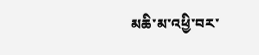མཆི་མ་འཕྱི་བར་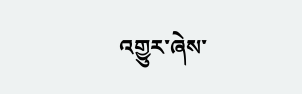འགྱུར་ཞེས་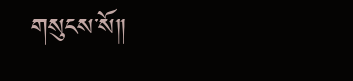གསུངས་སོ༎